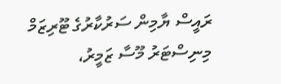ރައީސް ޔާމިން ސަރުކާރުގެ ޓޫރިޒަމް މިނިސްޓަރު މޫސާ ޒަމީރު،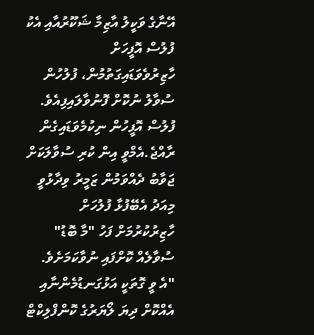އޭނާގެ ވަކީލު އާޒިމާ ޝަކޫރުއާއި އެކު ފުލުސް އޮފީހަށް ހާޒިރުވެވަޑައިގަތުމުން، ފުލުހުން ސުވާލު ނުކޮށް ފޮނުވާލައިފިއެވެ.
ފުލުސް އޮފީހުން ނިކުމެވަޑައިގެން ރާއްޖެ.އެމްވީ އިން ކުރި ސުވާލަކަށް ޖަވާބު ދެއްވަމުން ޒަމީރު ވިދާޅުވީ މިއަދު އެބޭފުޅާ ފުލުހަށް ހާޒިރުކުރުމަށް ފަހު "މާ ބޮޑު" ސުވާލެއް ކޮށްފައި ނުވާކަމަށެވެ.
"އެ ވީ ގޮތަކީ އަޅުގަނޑުމެންނާއި އެއްކޮށް ދިޔަ ލޯޔަރުގެ ކޮންފްލިކްޓް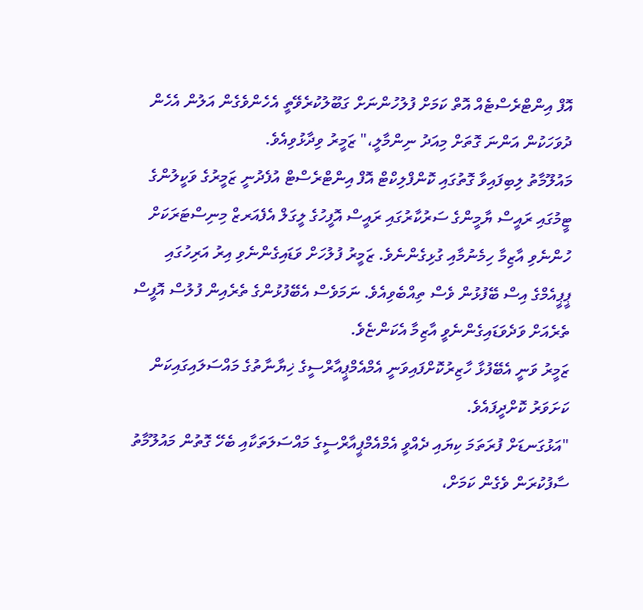އޮފް އިންޓްރެސްޓެއް އޮތް ކަމަށް ފުލުހުންނަށް ގަބޫލުކުރެވޭތީ އެހެންވެގެން އަލުން އެހެން ދުވަހަކުން އަންނަ ގޮތަށް މިއަދު ނިންމާލީ،" ޒަމީރު ވިދާޅުވިއެވެ.
މައުލޫމާތު ލިބިފައިވާ ގޮތުގައި ކޮންފްލިކްޓް އޮފް އިންޓްރެސްޓް އުފެދުނީ ޒަމީރުގެ ވަކީލުންގެ ޓީމުގައި ރައީސް ޔާމީންގެ ސަރުކާރުގައި ރައީސް އޮފީހުގެ ލީގަލް އެފެއަރޒް މިނިސްޓަރަކަށް ހުންނެވި އާޒިމާ ހިމެނުމާއި ގުޅިގެންނެވެ. ޒަމީރު ފުލުހަށް ވަޑައިގެންނެވި އިރު އަރިހުގައި ޕީޕީއެމްގެ އިސް ބޭފުޅުން ވެސް ތިއްބެވިއެވެ. ނަމަވެސް އެބޭފުޅުންގެ ތެރެއިން ފުލުސް އޮފީސް ތެރެއަށް ވަދެވަޑައިގެންނެވީ އާޒިމާ އެކަންޏެވެ.
ޒަމީރު ވަނީ އެބޭފުޅާ ހާޒިރުކޮށްފައިވަނީ އެމްއެމްޕީއާރްސީގެ ޚިޔާނާތުގެ މައްސަލައިގައިކަން ކަށަވަރު ކޮށްދީފައެވެ.
"އަޅުގަނޑަށް ފުރަތަމަ ކިޔައި ދެއްވީ އެމްއެމްޕީއާރްސީގެ މައްސަލަތަކާއި ބެހޭ ގޮތުން މައުލޫމާތު ސާފުކުރަން ވެގެން ކަމަށް،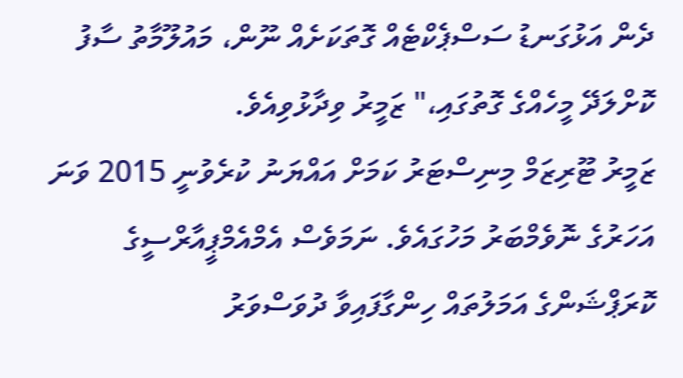ދެން އަޅުގަނޑު ސަސްޕެކްޓެއް ގޮތަކަށެއް ނޫން، މައުލޫމާތު ސާފު ކޮށްލަދޭ މީހެއްގެ ގޮތުގައި،" ޒަމީރު ވިދާޅުވިއެވެ.
ޒަމީރު ޓޫރިޒަމް މިނިސްޓަރު ކަމަށް އައްޔަނު ކުރެވުނީ 2015 ވަނަ އަހަރުގެ ނޮވެމްބަރު މަހުގައެވެ. ނަމަވެސް އެމްއެމްޕީއާރްސީގެ ކޮރަޕްޝަންގެ އަމަލުތައް ހިންގާފައިވާ ދުވަސްވަރު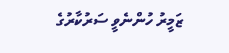ޒަމީރު ހުންނެވީ ސަރުކާރުގެ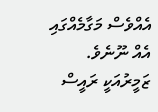އެއްވެސް މަގާމެއްގައި އެއް ނޫނެވެ.
ޒަމީރުއަކީ ރައީސް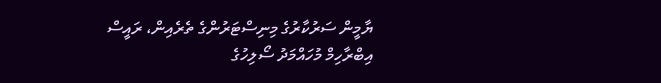ޔާމީން ސަރުކާރުގެ މިނިސްޓަރުންގެ ތެރެއިން، ރައީސް އިބްރާހިމް މުހައްމަދު ސޯލިހުގެ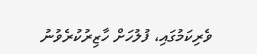ވެރިކަމުގައި، ފުލުހަށް ހާޒިރުކުރެވުނު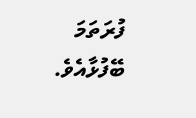ފުރަތަމަ ބޭފުޅާއެވެ.